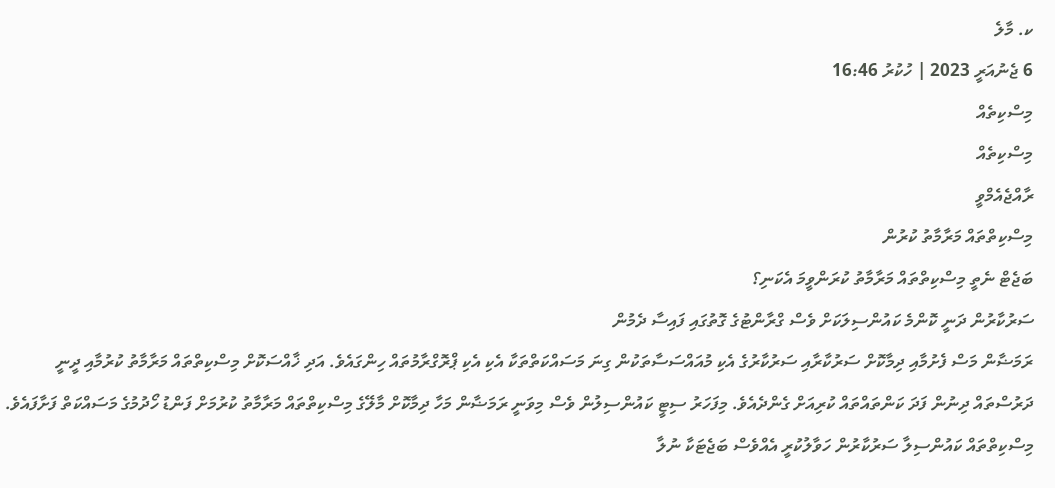ކ. މާލެ
6 ޖެނުއަރީ 2023 | ހުކުރު 16:46
މިސްކިތެއް
މިސްކިތެއް
ރާއްޖެއެމްވީ
މިސްކިތްތައް މަރާމާތު ކުރުން
ބަޖެޓް ނެތީ މިސްކިތްތައް މަރާމާތު ކުރަންވީމަ އެކަނި؟
ސަރުކާރުން ދަނީ ކޮންމެ ކައުންސިލަކަށް ވެސް ގްރާންޓުގެ ގޮތުގައި ފައިސާ ދެމުން
ރަމަޟާން މަސް ފެށުމާއި ދިމާކޮށް ސަރުކާރާއި ސަރުކާރުގެ އެކި މުއައްސަސާތަކުން ގިނަ މަސައްކަތްތަކާ އެކި އެކި ޕްރޮގްރާމުތައް ހިންގައެވެ. އަދި ޚާއްސަކޮށް މިސްކިތްތައް މަރާމާތު ކުރުމާއި ދީނީ ދަރުސްތައް ދިނުން ފަދަ ކަންތައްތައް ކުރިއަށް ގެންދެއެވެ. މިފަހަރު ސިޓީ ކައުންސިލުން ވެސް މިވަނީ ރަމަޟާން މަހާ ދިމާކޮށް މާލޭގެ މިސްކިތްތައް މަރާމާތު ކުރުމަށް ފަންޑު ހޯދުމުގެ މަސައްކަތް ފަށާފައެވެ. މިސްކިތްތައް ކައުންސިލާ ސަރުކާރުން ހަވާލުކުރީ އެއްވެސް ބަޖެޓަކާ ނުލާ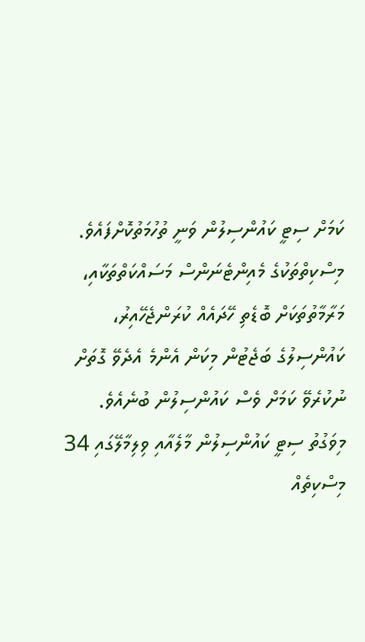ކަމަށް ސިޓީ ކައުންސިލުން ވަނީ ތުހުމަތުކޮށްފައެވެ. މިސްކިތްތަކުގެ މެއިންޓެނަންސް މަސައްކަތްތަކާއި، މަރާމާތުތަކަށް ބޮޑެތި ހޭދައެއް ކުރަންޖެހޭއިރު، ކައުންސިލުގެ ބަޖެޓުން މިކަން އެންމެ އެދެވޭ ގޮތަށް ނުކުރެވޭ ކަމަށް ވެސް ކައުންސިލުން ބުނެއެވެ.
މިވަގުތު ސިޓީ ކައުންސިލުން މާލެއާއި ވިލިމާލޭގައި 34 މިސްކިތެއް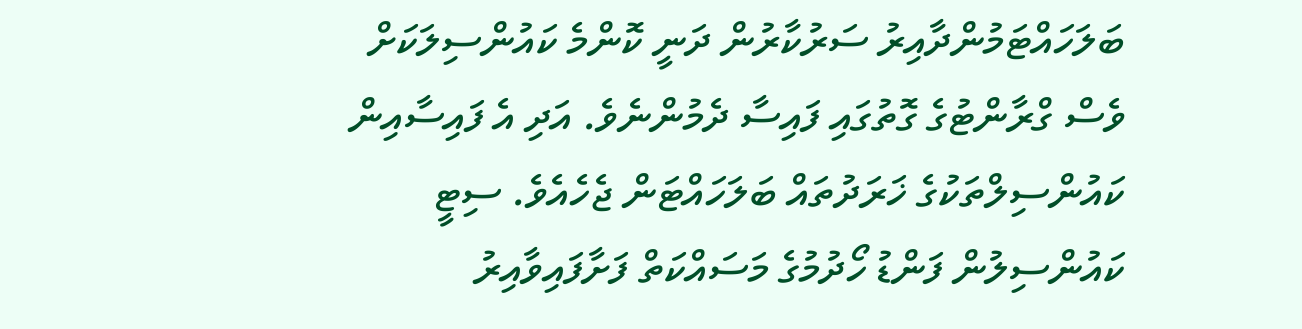ބަލަހައްޓަމުންދާއިރު ސަރުކާރުން ދަނީ ކޮންމެ ކައުންސިލަކަށް ވެސް ގްރާންޓުގެ ގޮތުގައި ފައިސާ ދެމުންނެވެ. އަދި އެ ފައިސާއިން ކައުންސިލްތަކުގެ ޚަރަދުތައް ބަލަހައްޓަން ޖެހެއެވެ. ސިޓީ ކައުންސިލުން ފަންޑު ހޯދުމުގެ މަސައްކަތް ފަށާފައިވާއިރު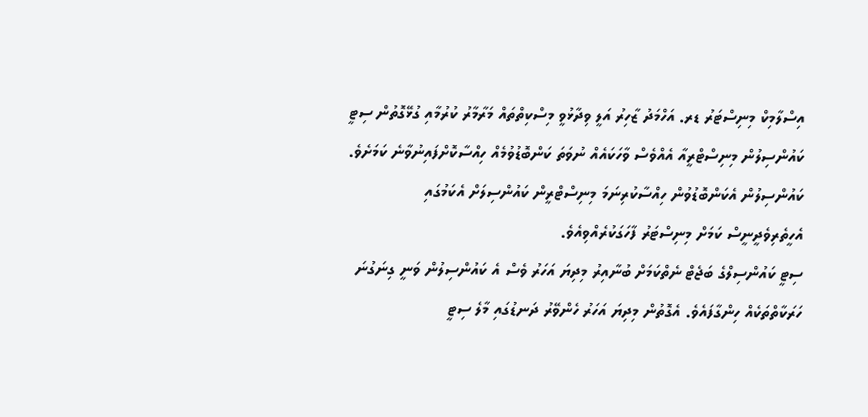އިސްލާމިކް މިނިސްޓަރު ޑރ. އަހްމަދު ޒާހިރު އަލީ ވިދާޅުވީ މިސްކިތްތައް މަރާމާރު ކުރުމާއި ގުޅޭގޮތުން ސިޓީ ކައުންސިލުން މިނިސްޓްރީއާ އެއްވެސް ވާހަކައެއް ނުވަތަ ކަންބޮޑުވުމެއް ހިއްސާކޮށްފައިނުވާނެ ކަމަށެވެ. ކައުންސިލުން އެކަންބޮޑުވުން ހިއްސާކުރިނަމަ މިނިސްޓްރީން ކައުންސިލަށް އެކަމުގައި އެހީތެރިވެދީނީސް ކަމަށް މިނިސްޓަރު ފާހަގަކުރެއްވިއެވެ.
ސިޓީ ކައުންސިލްގެ ބަޖެޓް ނެތްކަމަށް ބުނާއިރު މިދިޔަ އަހަރު ވެސް އެ ކައުންސިލުން ވަނީ ގިނަގުނަ ހަރަކާތްތަކެއް ހިންގާފައެވެ. އެގޮތުން މިދިޔަ އަހަރު ހެންވޭރު ދަނޑުގައި މާލެ ސިޓީ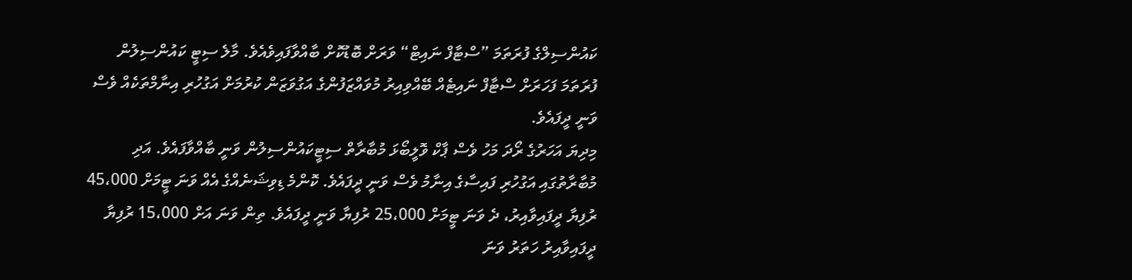ކައުންސިލްގެ ފުރަތަމަ ”ސްޓާފް ނައިޓް“ ވަރަށް ބޮޑުކޮށް ބާއްވާފައިވެއެވެ. މާލެ ސިޓީ ކައުންސިލުން ފުރަތަމަ ފަހަރަށް ސްޓާފް ނައިޓެއް ބޭއްވިއިރު މުވައްޒަފުންގެ އަގުވަޒަން ކުރުމަށް އަގުހުރި އިނާމްތަކެއް ވެސް ވަނީ ދީފައެވެ.
މިދިޔަ އަހަރުގެ ރޯދަ މަހު ވެސް ޕާކް ވޮލީބޯޅަ މުބާރާތް ސިޓީކައުންސިލުން ވަނީ ބާއްވާފައެވެ. އަދި މުބާރާތުގައި އަގުހުރި ފައިސާގެ އިނާމު ވެސް ވަނީ ދީފައެވެ. ކޮންމެ ޑިވިޝަނެއްގެ އެއް ވަނަ ޓީމަށް 45،000 ރުފިޔާ ދީފައިވާއިރު، ދެ ވަނަ ޓީމަށް 25،000 ރުފިޔާ ވަނީ ދީފައެވެ. ތިން ވަނަ އަށް 15،000 ރުފިޔާ ދީފައިވާއިރު ހަތަރު ވަނަ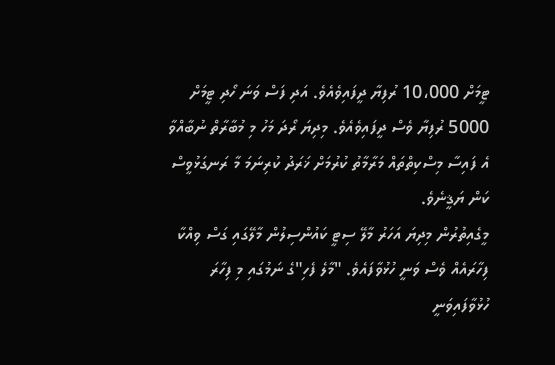ޓީމަށް 10،000 ރުފިޔާ ދީފައިވެއެވެ. އަދި ފަސް ވަނަ ހޯދި ޓީމަށް 5000 ރުފިޔާ ވެސް ދީފައިވެއެވެ. މިދިޔަ ރޯދަ މަހު މި މުބާރާތް ނުބާއްވާ އެ ފައިސާ މިސްކިތްތައް މަރާމާތު ކުރުމަށް ޚަރަދު ކުރިނަމަ މާ ރަނގަޅުވީސް ކަން ޔަޤީނެވެ.
މީގެއިތުރުން މިދިޔަ އަހަރު މާލޭ ސިޓީ ކައުންސިލުން މާލޭގައި ގަސް ވިއްކާ ފިހާރައެއް ވެސް ވަނީ ހުޅުވާފައެވެ. "މާލެ ފެހި"ގެ ނަމުގައި މި ފިހާރަ ހުޅުވާފައިވަނީ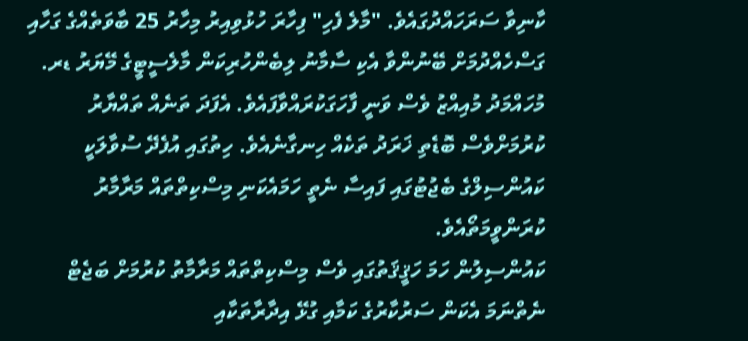ކާނިވާ ސަރަހައްދުގައެވެ. "މާލެ ފެހި" ފިހާރަ ހުޅުވިއިރު މިހާރު 25 ބާވަތެއްގެ ގަހާއި ގަސްހެއްދުމަށް ބޭނުންވާ އެކި ސާމާނު ލިބެންހުރިކަން މާލެސީޓީގެ މޭޔަރު ޑރ. މުހައްމަދު މުއިއްޒު ވެސް ވަނީ ފާހަގަކުރައްވާފައެވެ. އެފަދަ ތަނެއް ތައްޔާރު ކުރުމަށްވެސް ބޮޑެތި ޚަރަދު ތަކެއް ހިނގާނެއެވެ. ހިތުގައި އުފެދޭ ސުވާލަކީ ކައުންސިލްގެ ބެޖުޓުގައި ފައިސާ ނެތީ ހަމައެކަނި މިސްކިތްތައް މަރާމާރު ކުރަންވީމަތޯއެވެ.
ކައުންސިލުން ހަމަ ހަޤީޤަތުގައި ވެސް މިސްކިތްތައް މަރާމާތު ކުރުމަށް ބަޖެޓް ނެތްނަމަ އެކަން ސަރުކާރުގެ ކަމާއި ގުޅޭ އިދާރާތަކާއި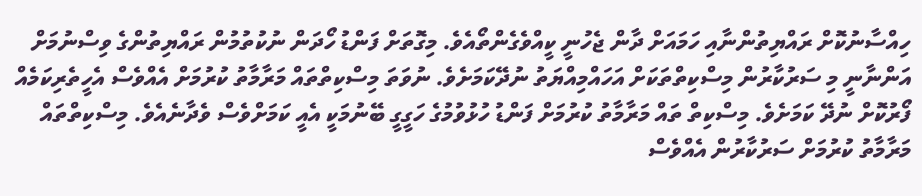ހިއްސާނުކޮށް ރައްޔިތުންނާއި ހަމައަށް ދާން ޖެހުނީ ކީއްވެގެންތޯއެވެ. މިގޮތަށް ފަންޑު ހޯދަން ނުކުތުމުން ރައްޔިތުންގެ ވިސްނުމަށް އަންނާނީ މި ސަރުކާރުން މިސްކިތްތަކަށް އަހައްމިއްޔަތު ނުދޭކަމަށެވެ. ނުވަތަ މިސްކިތްތައް މަރާމާތު ކުރުމަށް އެއްވެސް އެހީތެރިކަމެއް ފޯރުކޮށް ނުދޭ ކަމަށެވެ. މިސްކިތް ތައް މަރާމާތު ކުރުމަށް ފަންޑު ހުޅުވުމުގެ ހަގީގީ ބޭނުމަކީ އެއީ ކަމަށްވެސް ވެދާނެއެވެ. މިސްކިތްތައް މަރާމާތު ކުރުމަށް ސަރުކާރުން އެއްވެސް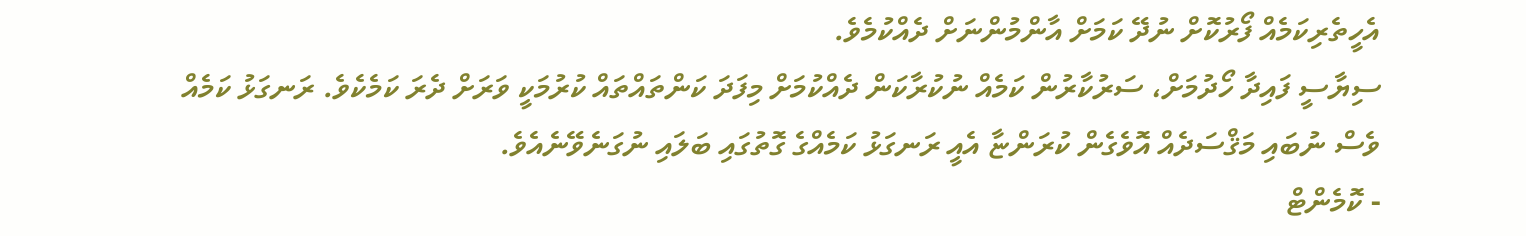އެހީތެރިކަމެއް ފޯރުކޮށް ނުދޭ ކަމަށް އާންމުންނަށް ދެއްކުމެވެ.
ސިޔާސީ ފައިދާ ހޯދުމަށް، ސަރުކާރުން ކަމެއް ނުކުރާކަން ދެއްކުމަށް މިފަދަ ކަންތައްތައް ކުރުމަކީ ވަރަށް ދެރަ ކަމެކެވެ. ރަނގަޅު ކަމެއް ވެސް ނުބައި މަޤްސަދެއް އޮވެގެން ކުރަންޏާ އެއީ ރަނގަޅު ކަމެއްގެ ގޮތުގައި ބަލައި ނުގަނެވޭނެއެވެ.
- ކޮމެންޓް